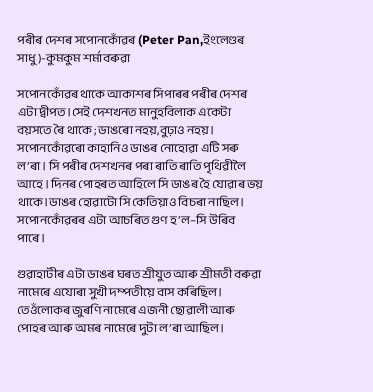পৰীৰ দেশৰ সপোনকোঁৱৰ (Peter Pan,ইংলেণ্ডৰ সাধু)-কুমকুম শৰ্মাবৰুৱা

সপোনকোঁৱৰ থাকে আকাশৰ সিপাৰৰ পৰীৰ দেশৰ এটা দ্বীপত।সেই দেশখনত মানুহবিলাক একেটা বয়সতে ৰৈ থাকে ; ডাঙৰো নহয়,বুঢ়াও নহয়। সপোনকোঁৱৰো কাহানিও ডাঙৰ নোহোৱা এটি সৰু ল’ৰা। সি পৰীৰ দেশখনৰ পৰা ৰাতি ৰাতি পৃথিৱীলৈ আহে । দিনৰ পোহৰত আহিলে সি ডাঙৰ হৈ যোৱাৰ ভয় থাকে।ডাঙৰ হোৱাটো সি কেতিয়াও বিচৰা নাছিল। সপোনকোঁৱৰৰ এটা আচৰিত গুণ হ’ল–সি উৰিব পাৰে।

গুৱাহাটীৰ এটা ডাঙৰ ঘৰত শ্ৰীযুত আৰু শ্ৰীমতী বৰুৱা নামেৰে এযোৰা সুখী দম্পতীয়ে বাস কৰিছিল। তেওঁলোকৰ জুৰণি নামেৰে এজনী ছোৱালী আৰু পোহৰ আৰু অমৰ নামেৰে দুটা ল’ৰা আছিল।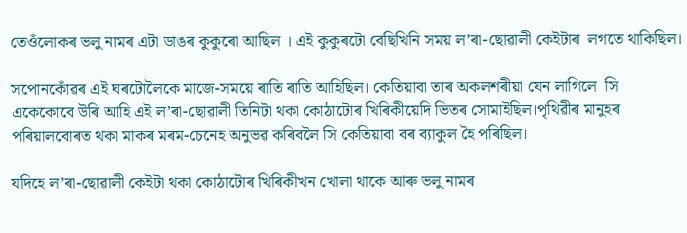তেওঁলোকৰ ভলু নামৰ এটা ডাঙৰ কুকুৰো আছিল । এই কুকুৰটো বেছিখিনি সময় ল’ৰা-ছোৱালী কেইটাৰ  লগতে থাকিছিল।

সপোনকোঁৱৰ এই ঘৰটোলৈকে মাজে-সময়ে ৰাতি ৰাতি আহিছিল। কেতিয়াবা তাৰ অকলশৰীয়া যেন লাগিলে  সি একেকোবে উৰি আহি এই ল’ৰা-ছোৱালী তিনিটা থকা কোঠাটোৰ খিৰিকীয়েদি ভিতৰ সোমাইছিল।পৃথিৱীৰ মানুহৰ পৰিয়ালবোৰত থকা মাকৰ মৰম-চেনেহ অনুভৱ কৰিবলৈ সি কেতিয়াবা বৰ ব্যাকুল হৈ পৰিছিল।

যদিহে ল’ৰা-ছোৱালী কেইটা থকা কোঠাটোৰ খিৰিকীখন খোলা থাকে আৰু ভলু নামৰ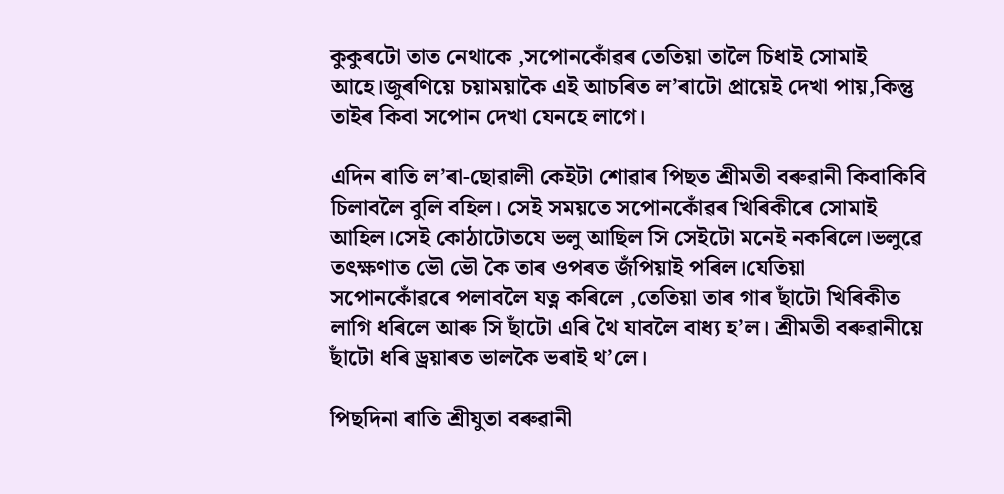কুকুৰটো তাত নেথাকে ,সপোনকোঁৱৰ তেতিয়া তালৈ চিধাই সোমাই আহে।জুৰণিয়ে চয়াময়াকৈ এই আচৰিত ল’ৰাটো প্ৰায়েই দেখা পায়,কিন্তু তাইৰ কিবা সপোন দেখা যেনহে লাগে।

এদিন ৰাতি ল’ৰা-ছোৱালী কেইটা শোৱাৰ পিছত শ্ৰীমতী বৰুৱানী কিবাকিবি চিলাবলৈ বুলি বহিল। সেই সময়তে সপোনকোঁৱৰ খিৰিকীৰে সোমাই আহিল।সেই কোঠাটোতযে ভলু আছিল সি সেইটো মনেই নকৰিলে।ভলুৱে তৎক্ষণাত ভৌ ভৌ কৈ তাৰ ওপৰত জঁপিয়াই পৰিল।যেতিয়া সপোনকোঁৱৰে পলাবলৈ যত্ন কৰিলে ,তেতিয়া তাৰ গাৰ ছাঁটো খিৰিকীত লাগি ধৰিলে আৰু সি ছাঁটো এৰি থৈ যাবলৈ বাধ্য হ’ল। শ্ৰীমতী বৰুৱানীয়ে ছাঁটো ধৰি ড্ৰয়াৰত ভালকৈ ভৰাই থ’লে।

পিছদিনা ৰাতি শ্ৰীযুতা বৰুৱানী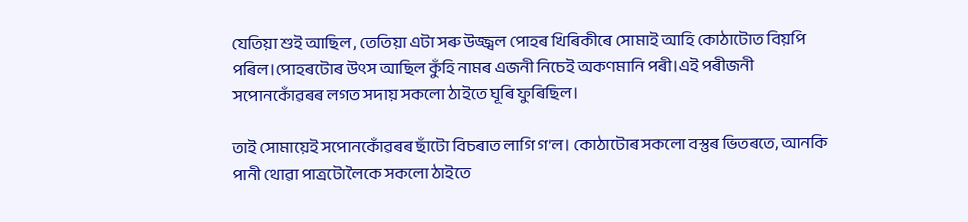যেতিয়া শুই আছিল , তেতিয়া এটা সৰু উজ্জ্বল পোহৰ খিৰিকীৰে সোমাই আহি কোঠাটোত বিয়পি পৰিল।পোহৰটোৰ উৎস আছিল কুঁহি নামৰ এজনী নিচেই অকণমানি পৰী।এই পৰীজনী সপোনকোঁৱৰৰ লগত সদায় সকলো ঠাইতে ঘূৰি ফুৰিছিল।

তাই সোমায়েই সপোনকোঁৱৰৰ ছাঁটো বিচৰাত লাগি গ’ল। কোঠাটোৰ সকলো বস্তুৰ ভিতৰতে, আনকি পানী থোৱা পাত্ৰটোলৈকে সকলো ঠাইতে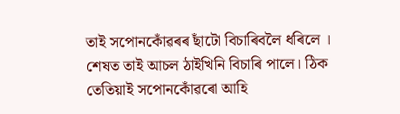তাই সপোনকোঁৱৰৰ ছাঁটো বিচাৰিবলৈ ধৰিলে । শেষত তাই আচল ঠাইখিনি বিচাৰি পালে। ঠিক তেতিয়াই সপোনকোঁৱৰো আহি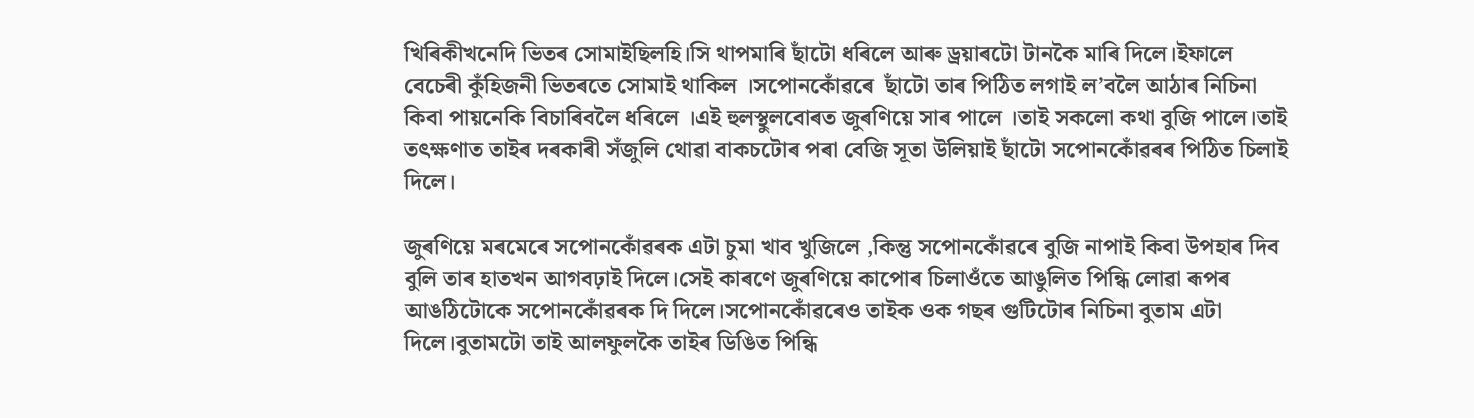খিৰিকীখনেদি ভিতৰ সোমাইছিলহি।সি থাপমাৰি ছাঁটো ধৰিলে আৰু ড্ৰয়াৰটো টানকৈ মাৰি দিলে।ইফালে বেচেৰী কুঁহিজনী ভিতৰতে সোমাই থাকিল ।সপোনকোঁৱৰে  ছাঁটো তাৰ পিঠিত লগাই ল’বলৈ আঠাৰ নিচিনা কিবা পায়নেকি বিচাৰিবলৈ ধৰিলে ।এই হুলস্থুলবোৰত জুৰণিয়ে সাৰ পালে ।তাই সকলো কথা বুজি পালে।তাই তৎক্ষণাত তাইৰ দৰকাৰী সঁজুলি থোৱা বাকচটোৰ পৰা বেজি সূতা উলিয়াই ছাঁটো সপোনকোঁৱৰৰ পিঠিত চিলাই দিলে।

জুৰণিয়ে মৰমেৰে সপোনকোঁৱৰক এটা চুমা খাব খুজিলে ,কিন্তু সপোনকোঁৱৰে বুজি নাপাই কিবা উপহাৰ দিব বুলি তাৰ হাতখন আগবঢ়াই দিলে।সেই কাৰণে জুৰণিয়ে কাপোৰ চিলাওঁতে আঙুলিত পিন্ধি লোৱা ৰূপৰ আঙঠিটোকে সপোনকোঁৱৰক দি দিলে।সপোনকোঁৱৰেও তাইক ওক গছৰ গুটিটোৰ নিচিনা বুতাম এটা দিলে।বুতামটো তাই আলফুলকৈ তাইৰ ডিঙিত পিন্ধি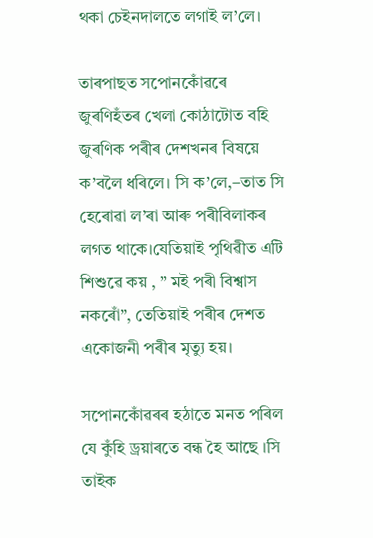থকা চেইনদালতে লগাই ল’লে।

তাৰপাছত সপোনকোঁৱৰে জুৰণিহঁতৰ খেলা কোঠাটোত বহি জুৰণিক পৰীৰ দেশখনৰ বিষয়ে ক’বলৈ ধৰিলে। সি ক’লে,–তাত সি হেৰোৱা ল’ৰা আৰু পৰীবিলাকৰ লগত থাকে।যেতিয়াই পৃথিৱীত এটি শিশুৱে কয় , ” মই পৰী বিশ্বাস নকৰোঁ”, তেতিয়াই পৰীৰ দেশত একোজনী পৰীৰ মৃত্যু হয়।

সপোনকোঁৱৰৰ হঠাতে মনত পৰিল যে কুঁহি ড্ৰয়াৰতে বন্ধ হৈ আছে ।সি তাইক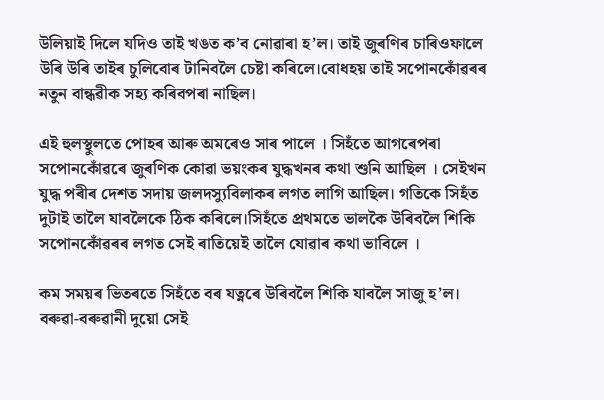উলিয়াই দিলে যদিও তাই খঙত ক’ব নোৱাৰা হ’ল। তাই জুৰণিৰ চাৰিওফালে উৰি উৰি তাইৰ চুলিবোৰ টানিবলৈ চেষ্টা কৰিলে।বোধহয় তাই সপোনকোঁৱৰৰ নতুন বান্ধৱীক সহ্য কৰিবপৰা নাছিল।

এই হুলস্থুলতে পোহৰ আৰু অমৰেও সাৰ পালে । সিহঁতে আগৰেপৰা সপোনকোঁৱৰে জুৰণিক কোৱা ভয়ংকৰ যুদ্ধখনৰ কথা শুনি আছিল । সেইখন যুদ্ধ পৰীৰ দেশত সদায় জলদস্যুবিলাকৰ লগত লাগি আছিল। গতিকে সিহঁত দুটাই তালৈ যাবলৈকে ঠিক কৰিলে।সিহঁতে প্ৰথমতে ভালকৈ উৰিবলৈ শিকি সপোনকোঁৱৰৰ লগত সেই ৰাতিয়েই তালৈ যোৱাৰ কথা ভাবিলে ।

কম সময়ৰ ভিতৰতে সিহঁতে বৰ যত্নৰে উৰিবলৈ শিকি যাবলৈ সাজু হ’ল। বৰুৱা-বৰুৱানী দুয়ো সেই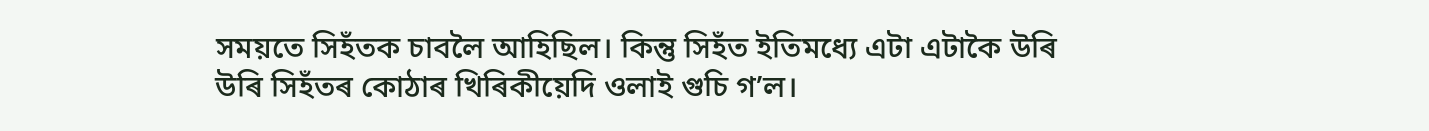সময়তে সিহঁতক চাবলৈ আহিছিল। কিন্তু সিহঁত ইতিমধ্যে এটা এটাকৈ উৰি উৰি সিহঁতৰ কোঠাৰ খিৰিকীয়েদি ওলাই গুচি গ’ল।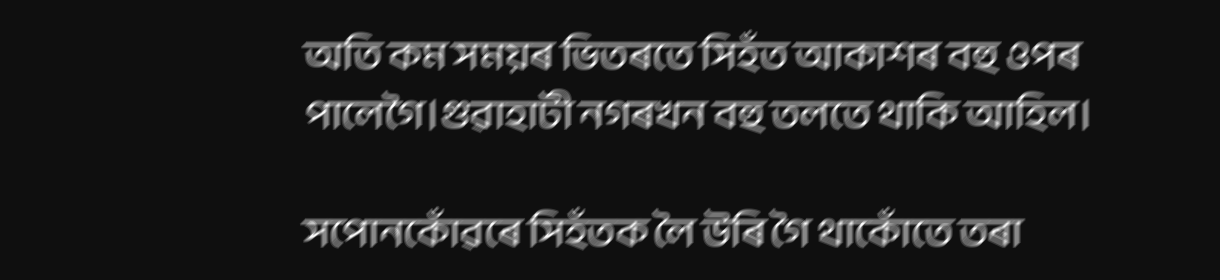অতি কম সময়ৰ ভিতৰতে সিহঁত আকাশৰ বহু ওপৰ পালেগৈ।গুৱাহাটী নগৰখন বহু তলতে থাকি আহিল।

সপোনকোঁৱৰে সিহঁতক লৈ উৰি গৈ থাকোঁতে তৰা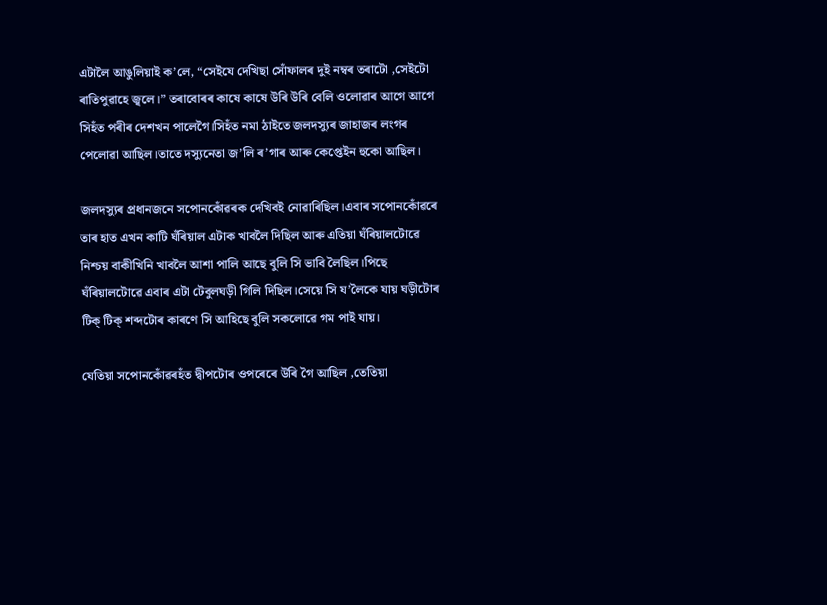এটালৈ আঙুলিয়াই ক’লে, “সেইযে দেখিছা সোঁফালৰ দুই নম্বৰ তৰাটো ,সেইটো ৰাতিপুৱাহে জ্বলে।” তৰাবোৰৰ কাষে কাষে উৰি উৰি বেলি ওলোৱাৰ আগে আগে সিহঁত পৰীৰ দেশখন পালেগৈ।সিহঁত নমা ঠাইতে জলদস্যুৰ জাহাজৰ লংগৰ পেলোৱা আছিল।তাতে দস্যুনেতা জ’লি ৰ’গাৰ আৰু কেপ্তেইন হুকো আছিল।

জলদস্যুৰ প্ৰধানজনে সপোনকোঁৱৰক দেখিবই নোৱাৰিছিল।এবাৰ সপোনকোঁৱৰে তাৰ হাত এখন কাটি ঘঁৰিয়াল এটাক খাবলৈ দিছিল আৰু এতিয়া ঘঁৰিয়ালটোৱে নিশ্চয় বাকীখিনি খাবলৈ আশা পালি আছে বুলি সি ভাবি লৈছিল।পিছে ঘঁৰিয়ালটোৱে এবাৰ এটা টেবুলঘড়ী গিলি দিছিল।সেয়ে সি য’লৈকে যায় ঘড়ীটোৰ টিক্ টিক্ শব্দটোৰ কাৰণে সি আহিছে বুলি সকলোৱে গম পাই যায়।

যেতিয়া সপোনকোঁৱৰহঁত দ্বীপটোৰ ওপৰেৰে উৰি গৈ আছিল ,তেতিয়া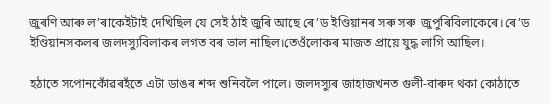জুৰণি আৰু ল’ৰাকেইটাই দেখিছিল যে সেই ঠাই জুৰি আছে ৰে’ড ইণ্ডিয়ানৰ সৰু সৰু  জুপুৰিবিলাকেৰে।ৰে’ড ইণ্ডিয়ানসকলৰ জলদস্যুবিলাকৰ লগত বৰ ভাল নাছিল।তেওঁলোকৰ মাজত প্ৰায়ে যুদ্ধ লাগি আছিল।

হঠাতে সপোনকোঁৱৰহঁতে এটা ডাঙৰ শব্দ শুনিবলৈ পালে। জলদস্যুৰ জাহাজখনত গুলী-বাৰুদ থকা কোঠাতে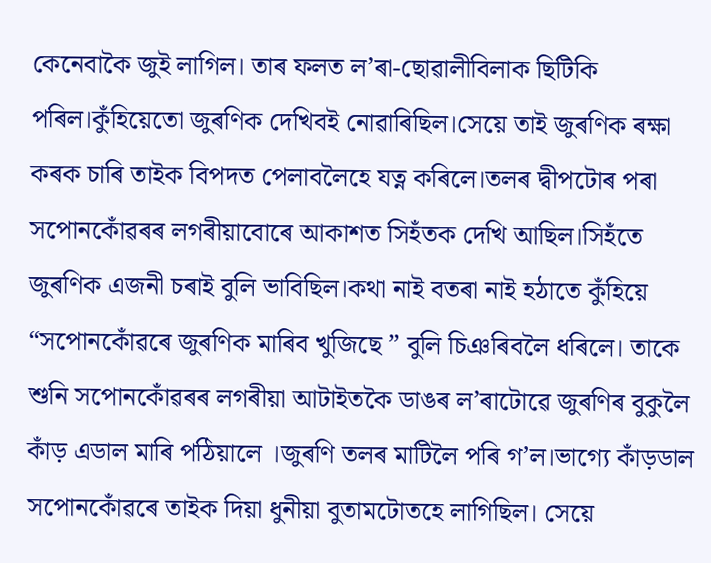কেনেবাকৈ জুই লাগিল। তাৰ ফলত ল’ৰা-ছোৱালীবিলাক ছিটিকি পৰিল।কুঁহিয়েতো জুৰণিক দেখিবই নোৱাৰিছিল।সেয়ে তাই জুৰণিক ৰক্ষা কৰক চাৰি তাইক বিপদত পেলাবলৈহে যত্ন কৰিলে।তলৰ দ্বীপটোৰ পৰা সপোনকোঁৱৰৰ লগৰীয়াবোৰে আকাশত সিহঁতক দেখি আছিল।সিহঁতে জুৰণিক এজনী চৰাই বুলি ভাবিছিল।কথা নাই বতৰা নাই হঠাতে কুঁহিয়ে  “সপোনকোঁৱৰে জুৰণিক মাৰিব খুজিছে ” বুলি চিঞৰিবলৈ ধৰিলে। তাকে শুনি সপোনকোঁৱৰৰ লগৰীয়া আটাইতকৈ ডাঙৰ ল’ৰাটোৱে জুৰণিৰ বুকুলৈ কাঁড় এডাল মাৰি পঠিয়ালে ।জুৰণি তলৰ মাটিলৈ পৰি গ’ল।ভাগ্যে কাঁড়ডাল সপোনকোঁৱৰে তাইক দিয়া ধুনীয়া বুতামটোতহে লাগিছিল। সেয়ে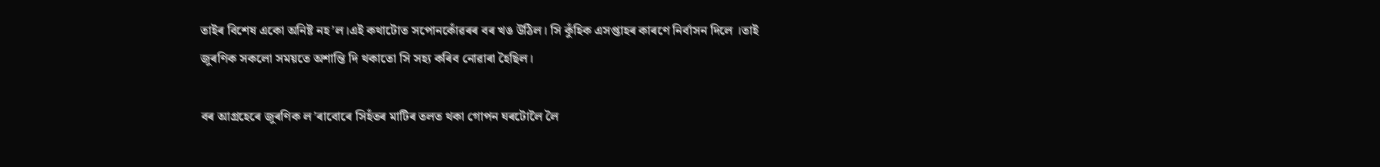তাইৰ বিশেষ একো অনিষ্ট নহ’ল।এই কথাটোত সপোনকোঁৱৰৰ বৰ খঙ উঠিল। সি কুঁহিক এসপ্তাহৰ কাৰণে নিৰ্বাসন দিলে ।তাই জুৰণিক সকলো সময়তে অশান্তি দি থকাতো সি সহ্য কৰিব নোৱাৰা হৈছিল।

বৰ আগ্ৰহেৰে জুৰণিক ল’ৰাবোৰে সিহঁতৰ মাটিৰ তলত থকা গোপন ঘৰটোলৈ লৈ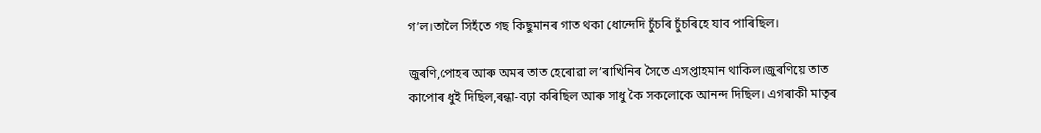গ’ল।তালৈ সিহঁতে গছ কিছুমানৰ গাত থকা ধোন্দেদি চুঁচৰি চুঁচৰিহে যাব পাৰিছিল।

জুৰণি,পোহৰ আৰু অমৰ তাত হেৰোৱা ল’ৰাখিনিৰ সৈতে এসপ্তাহমান থাকিল।জুৰণিয়ে তাত কাপোৰ ধুই দিছিল,ৰন্ধা-বঢ়া কৰিছিল আৰু সাধু কৈ সকলোকে আনন্দ দিছিল। এগৰাকী মাতৃৰ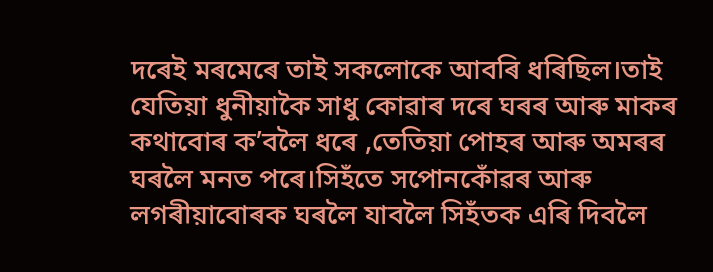দৰেই মৰমেৰে তাই সকলোকে আবৰি ধৰিছিল।তাই যেতিয়া ধুনীয়াকৈ সাধু কোৱাৰ দৰে ঘৰৰ আৰু মাকৰ কথাবোৰ ক’বলৈ ধৰে ,তেতিয়া পোহৰ আৰু অমৰৰ ঘৰলৈ মনত পৰে।সিহঁতে সপোনকোঁৱৰ আৰু লগৰীয়াবোৰক ঘৰলৈ যাবলৈ সিহঁতক এৰি দিবলৈ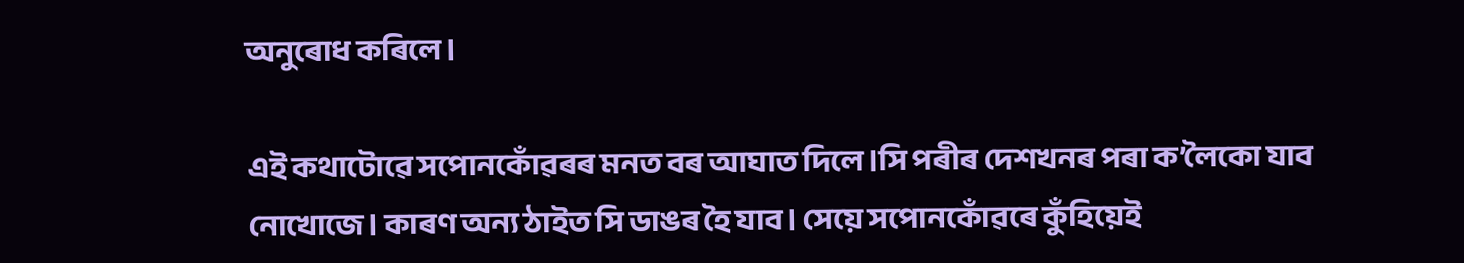অনুৰোধ কৰিলে।

এই কথাটোৱে সপোনকোঁৱৰৰ মনত বৰ আঘাত দিলে।সি পৰীৰ দেশখনৰ পৰা ক’লৈকো যাব নোখোজে। কাৰণ অন্য ঠাইত সি ডাঙৰ হৈ যাব। সেয়ে সপোনকোঁৱৰে কুঁহিয়েই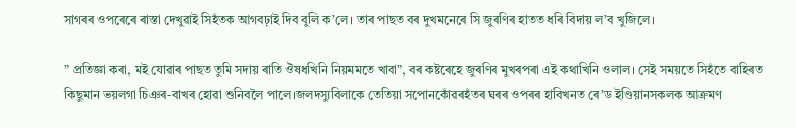সাগৰৰ ওপৰেৰে ৰাস্তা দেখুৱাই সিহঁতক আগবঢ়াই দিব বুলি ক’লে। তাৰ পাছত বৰ দুখমনেৰে সি জুৰণিৰ হাতত ধৰি বিদায় ল’ব খুজিলে।

” প্ৰতিজ্ঞা কৰা, মই যোৱাৰ পাছত তুমি সদায় ৰাতি ঔষধখিনি নিয়মমতে খাবা”, বৰ কষ্টৰেহে জুৰণিৰ মুখৰপৰা এই কথাখিনি ওলাল। সেই সময়তে সিহঁতে বাহিৰত কিছুমান ভয়লগা চিঞৰ-বাখৰ হোৱা শুনিবলৈ পালে।জলদস্যুবিলাকে তেতিয়া সপোনকোঁৱৰহঁতৰ ঘৰৰ ওপৰৰ হাবিখনত ৰে’ড ইণ্ডিয়ানসকলক আক্ৰমণ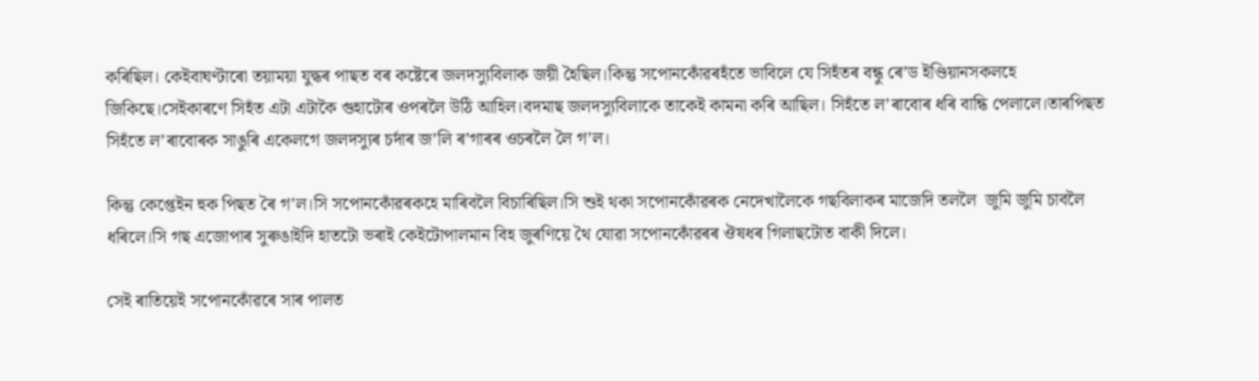কৰিছিল। কেইবাঘণ্টাৰো তয়াময়া যুদ্ধৰ পাছত বৰ কষ্টেৰে জলদস্যুবিলাক জয়ী হৈছিল।কিন্তু সপোনকোঁৱৰহঁতে ভাবিলে যে সিহঁতৰ বন্ধু ৰে’ড ইণ্ডিয়ানসকলহে জিকিছে।সেইকাৰণে সিহঁত এটা এটাকৈ গুহাটোৰ ওপৰলৈ উঠি আহিল।বদমাছ জলদস্যুবিলাকে তাকেই কামনা কৰি আছিল। সিহঁতে ল’ৰাবোৰ ধৰি বান্ধি পেলালে।তাৰপিছত সিহঁতে ল’ৰাবোৰক সাঙুৰি একেলগে জলদস্যুৰ চৰ্দাৰ জ’লি ৰ’গাৰৰ ওচৰলৈ লৈ গ’ল।

কিন্তু কেপ্তেইন হুক পিছত ৰৈ গ’ল।সি সপোনকোঁৱৰকহে মাৰিবলৈ বিচাৰিছিল।সি শুই থকা সপোনকোঁৱৰক নেদেখালৈকে গছবিলাকৰ মাজেদি তললৈ  জুমি জুমি চাবলৈ ধৰিলে।সি গছ এজোপাৰ সুৰুঙাইদি হাতটো ভৰাই কেইটোপালমান বিহ জুৰণিয়ে থৈ যোৱা সপোনকোঁৱৰৰ ঔষধৰ গিলাছটোত বাকী দিলে।

সেই ৰাতিয়েই সপোনকোঁৱৰে সাৰ পালত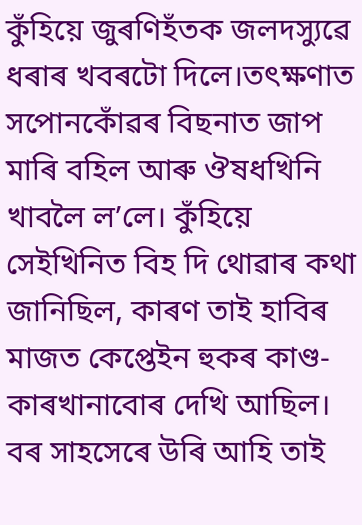কুঁহিয়ে জুৰণিহঁতক জলদস্যুৱে ধৰাৰ খবৰটো দিলে।তৎক্ষণাত সপোনকোঁৱৰ বিছনাত জাপ মাৰি বহিল আৰু ঔষধখিনি খাবলৈ ল’লে। কুঁহিয়ে সেইখিনিত বিহ দি থোৱাৰ কথা জানিছিল, কাৰণ তাই হাবিৰ মাজত কেপ্তেইন হুকৰ কাণ্ড-কাৰখানাবোৰ দেখি আছিল। বৰ সাহসেৰে উৰি আহি তাই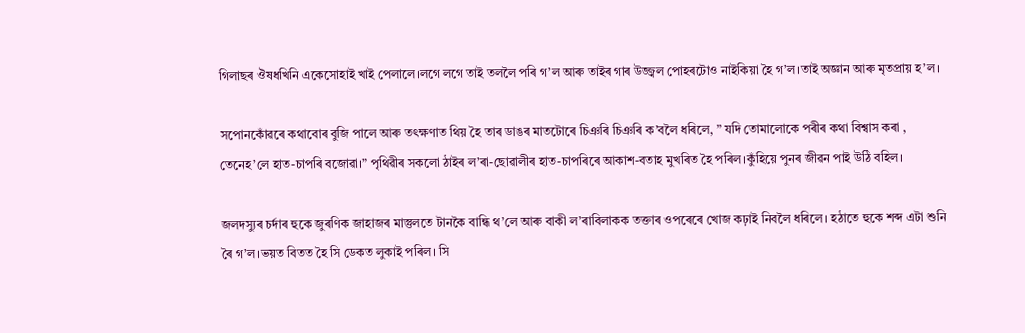গিলাছৰ ঔষধখিনি একেসোহাই খাই পেলালে।লগে লগে তাই তললৈ পৰি গ’ল আৰু তাইৰ গাৰ উজ্জ্বল পোহৰটোও নাইকিয়া হৈ গ’ল।তাই অজ্ঞান আৰু মৃতপ্ৰায় হ’ল।

সপোনকোঁৱৰে কথাবোৰ বুজি পালে আৰু তৎক্ষণাত থিয় হৈ তাৰ ডাঙৰ মাতটোৰে চিঞৰি চিঞৰি ক’বলৈ ধৰিলে, ” যদি তোমালোকে পৰীৰ কথা বিশ্বাস কৰা , তেনেহ’লে হাত-চাপৰি বজোৱা।” পৃথিৱীৰ সকলো ঠাইৰ ল’ৰা-ছোৱালীৰ হাত-চাপৰিৰে আকাশ-বতাহ মুখৰিত হৈ পৰিল।কুঁহিয়ে পুনৰ জীৱন পাই উঠি বহিল।

জলদস্যুৰ চৰ্দাৰ হুকে জুৰণিক জাহাজৰ মাস্তুলতে টানকৈ বান্ধি থ’লে আৰু বাকী ল’ৰাবিলাকক তক্তাৰ ওপৰেৰে খোজ কঢ়াই নিবলৈ ধৰিলে। হঠাতে হুকে শব্দ এটা শুনি ৰৈ গ’ল।ভয়ত বিতত হৈ সি ডেকত লুকাই পৰিল। সি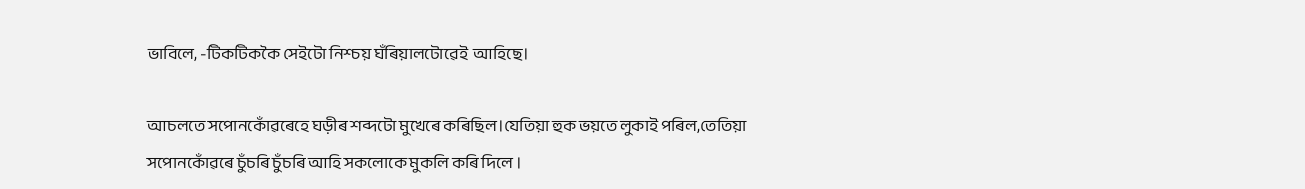ভাবিলে, -টিকটিককৈ সেইটো নিশ্চয় ঘঁৰিয়ালটোৱেই  আহিছে।

আচলতে সপোনকোঁৱৰেহে ঘড়ীৰ শব্দটো মুখেৰে কৰিছিল।যেতিয়া হুক ভয়তে লুকাই পৰিল,তেতিয়া সপোনকোঁৱৰে চুঁচৰি চুঁচৰি আহি সকলোকে মুকলি কৰি দিলে ।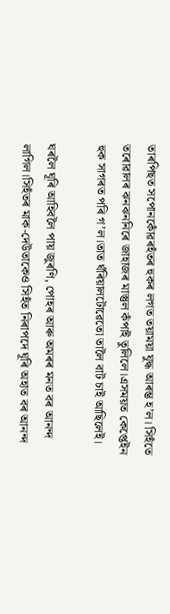তাৰপিছত সপোনকোঁৱৰহঁতৰ হুকৰ লগত তয়াময়া যুদ্ধ আৰম্ভ হ’ল। সিহঁতে তৰোৱালৰ ঝনঝননিৰে জাহাজৰ মাস্তুল কঁপাই তুলিলে।এসময়ত কেপ্তেইন হুক সাগৰত পৰি গ’ল।তাত ঘঁৰিয়ালটোৱেতো তালৈ বাট চাই আছিলেই।

ঘৰলৈ ঘূৰি আহিবলৈ পায় জুৰণি, পোহৰ আৰু অমৰৰ মনত বৰ আনন্দ লাগিল।সিহঁতৰ মাক-দেউতাকেও সিহঁত নিৰাপদে ঘূৰি অহাত বৰ আনন্দ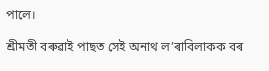পালে।

শ্ৰীমতী বৰুৱাই পাছত সেই অনাথ ল’ৰাবিলাকক বৰ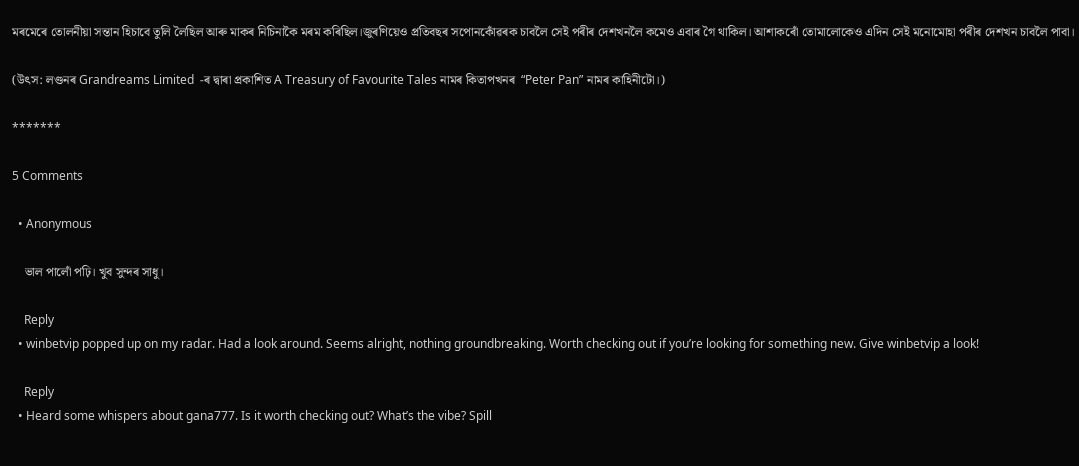মৰমেৰে তোলনীয়া সন্তান হিচাবে তুলি লৈছিল আৰু মাকৰ নিচিনাকৈ মৰম কৰিছিল।জুৰণিয়েও প্ৰতিবছৰ সপোনকোঁৱৰক চাবলৈ সেই পৰীৰ দেশখনলৈ কমেও এবাৰ গৈ থাকিল। আশাকৰোঁ তোমালোকেও এদিন সেই মনোমোহা পৰীৰ দেশখন চাবলৈ পাবা।

(উৎস: লণ্ডনৰ Grandreams Limited  -ৰ দ্বাৰা প্ৰকাশিত A Treasury of Favourite Tales নামৰ কিতাপখনৰ  “Peter Pan” নামৰ কাহিনীটো।)

*******

5 Comments

  • Anonymous

    ভাল পালোঁ পঢ়ি। খুব সুন্দৰ সাধু।

    Reply
  • winbetvip popped up on my radar. Had a look around. Seems alright, nothing groundbreaking. Worth checking out if you’re looking for something new. Give winbetvip a look!

    Reply
  • Heard some whispers about gana777. Is it worth checking out? What’s the vibe? Spill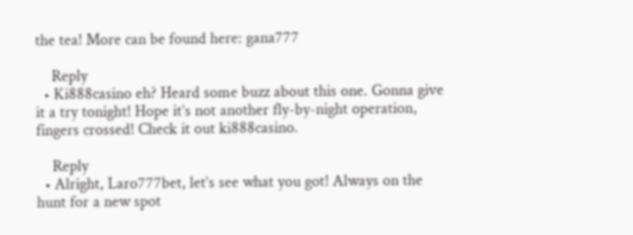the tea! More can be found here: gana777

    Reply
  • Ki888casino eh? Heard some buzz about this one. Gonna give it a try tonight! Hope it’s not another fly-by-night operation, fingers crossed! Check it out ki888casino.

    Reply
  • Alright, Laro777bet, let’s see what you got! Always on the hunt for a new spot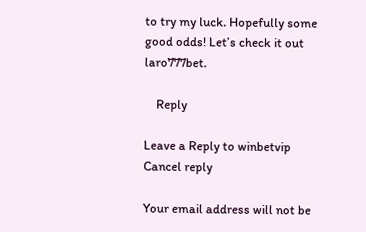to try my luck. Hopefully some good odds! Let’s check it out laro777bet.

    Reply

Leave a Reply to winbetvip Cancel reply

Your email address will not be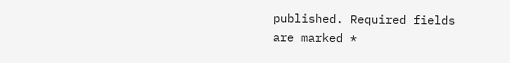published. Required fields are marked *